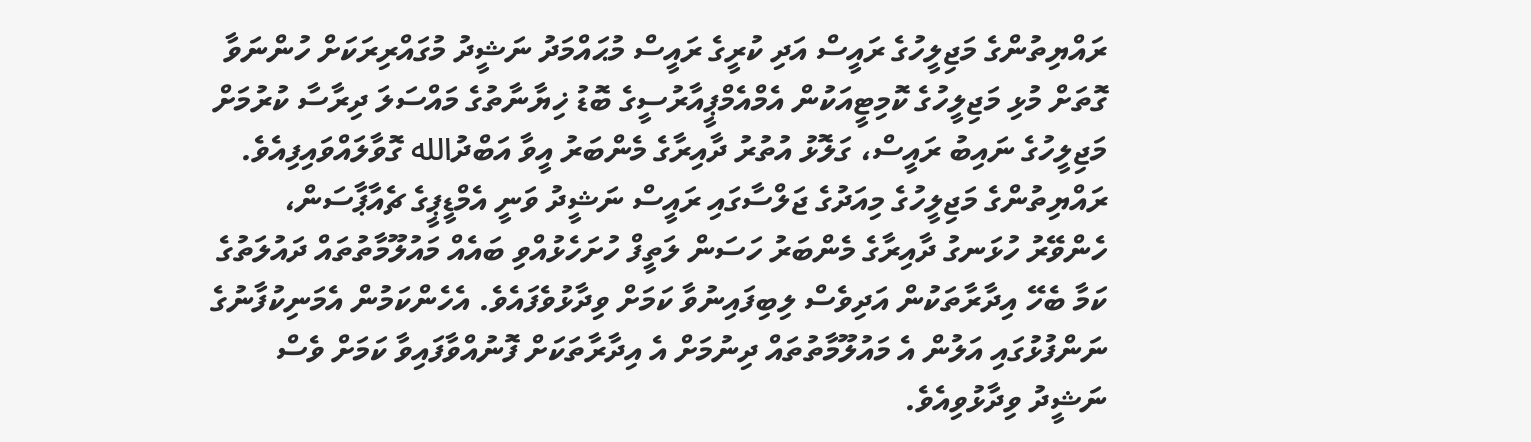ރައްޔިތުންގެ މަޖިލީހުގެ ރައީސް އަދި ކުރީގެ ރައީސް މުޙައްމަދު ނަޝީދު މުގައްރިރަކަށް ހުންނަވާ ގޮތަށް މުޅި މަޖިލީހުގެ ކޮމިޓީއަކުން އެމްއެމްޕީއާރުސީގެ ބޮޑު ޚިޔާނާތުގެ މައްސަލަ ދިރާސާ ކުރުމަށް މަޖިލީހުގެ ނައިބު ރައީސް، ގަލޮޅު އުތުރު ދާއިރާގެ މެންބަރު އީވާ އަބްދުالله ގޮވާލައްވައިފިއެވެ.
ރައްޔިތުންގެ މަޖިލީހުގެ މިއަދުގެ ޖަލްސާގައި ރައީސް ނަޝީދު ވަނީ އެމްޑީޕީގެ ޗެއާޕާސަން، ހެންވޭރު ހުޅަނގު ދާއިރާގެ މެންބަރު ހަސަން ލަތީފް ހުށަހެޅުއްވި ބައެއް މައުލޫމާތުތައް ދައުލަތުގެ ކަމާ ބެހޭ އިދާރާތަކުން އަދިވެސް ލިބިފައިނުވާ ކަމަށް ވިދާޅުވެފައެވެ. އެހެންކަމުން އެމަނިކުފާނުގެ ނަންފުޅުގައި އަލުން އެ މައުލޫމާތުތައް ދިނުމަށް އެ އިދާރާތަކަށް ފޮނުއްވާފައިވާ ކަމަށް ވެސް ނަޝީދު ވިދާޅުވިއެވެ.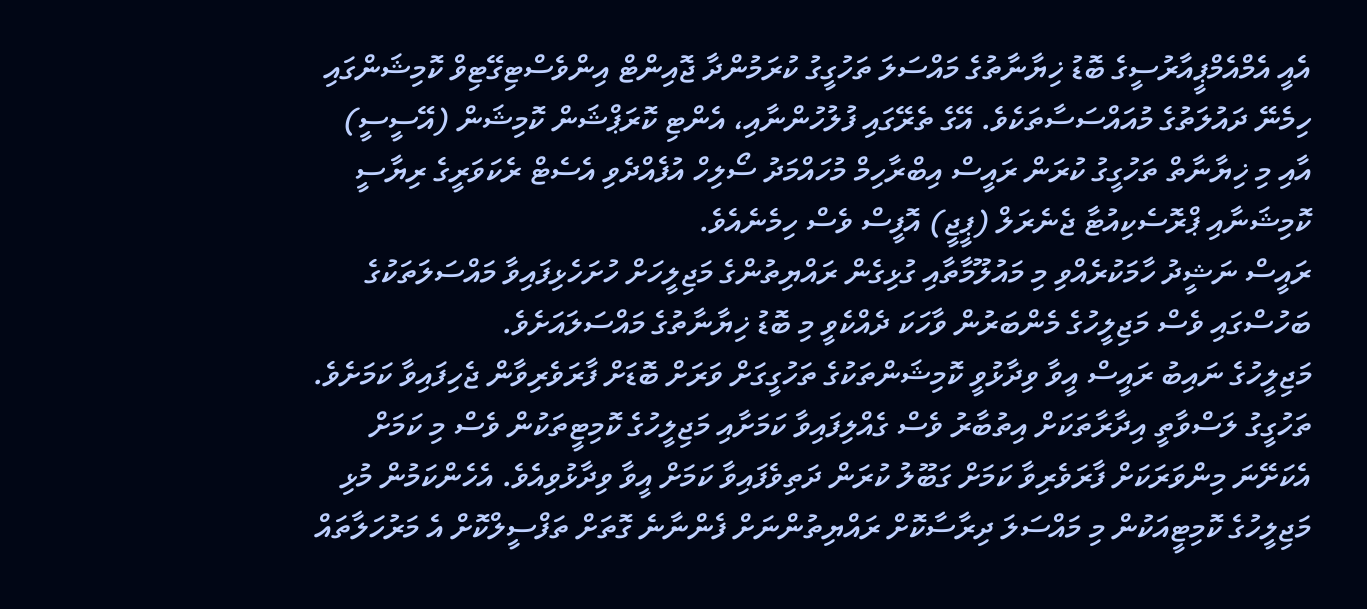އެއީ އެމްއެމްޕީއާރުސީގެ ބޮޑު ޚިޔާނާތުގެ މައްސަލަ ތަހުގީގު ކުރަމުންދާ ޖޮއިންޓް އިންވެސްޓިގޭޓިވް ކޮމިޝަންގައި ހިމެނޭ ދައުލަތުގެ މުއައްސަސާތަކެވެ. އޭގެ ތެރޭގައި ފުލުހުންނާއި، އެންޓި ކޮރަޕްޝަން ކޮމިޝަން (އޭސީސީ) އާއި މި ޚިޔާނާތް ތަހުގީގު ކުރަން ރައީސް އިބްރާހިމް މުހައްމަދު ސޯލިހް އުފެއްދެވި އެސެޓް ރެކަވަރީގެ ރިޔާސީ ކޮމިޝަނާއި ޕްރޮސެކިއުޓާ ޖެނެރަލް (ޕީޖީ) އޮފީސް ވެސް ހިމެނެއެވެ.
ރައީސް ނަޝީދު ހާމަކުރެއްވި މި މައުލޫމާތާއި ގުޅިގެން ރައްޔިތުންގެ މަޖިލީހަށް ހުށަހެޅިފައިވާ މައްސަލަތަކުގެ ބަހުސްގައި ވެސް މަޖިލީހުގެ މެންބަރުން ވާހަކަ ދެއްކެވީ މި ބޮޑު ޚިޔާނާތުގެ މައްސަލައަށެވެ.
މަޖިލީހުގެ ނައިބު ރައީސް އީވާ ވިދާޅުވީ ކޮމިޝަންތަކުގެ ތަހުގީގަށް ވަރަށް ބޮޑަށް ފާރަވެރިވާން ޖެހިފައިވާ ކަމަށެވެ. ތަހުގީގު ލަސްވާތީ އިދާރާތަކަށް އިތުބާރު ވެސް ގެއްލިފައިވާ ކަމަށާއި މަޖިލީހުގެ ކޮމިޓީތަކުން ވެސް މި ކަމަށް އެކަށޭނަ މިންވަރަކަށް ފާރަވެރިވާ ކަމަށް ގަބޫލު ކުރަން ދަތިވެފައިވާ ކަމަށް އީވާ ވިދާޅުވިއެވެ. އެހެންކަމުން މުޅި މަޖިލީހުގެ ކޮމިޓީއަކުން މި މައްސަލަ ދިރާސާކޮށް ރައްޔިތުންނަށް ފެންނާނެ ގޮތަށް ތަފްސީލްކޮށް އެ މަރުހަލާތައް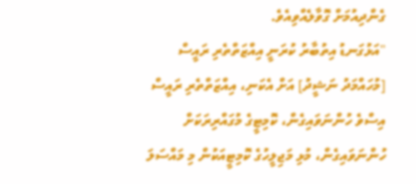ގެންދިއުމަށް ގޮވާލެއްވިއެވެ.
"އަޅުގަނޑު އިތުބާރު ކުރަނީ އިއްޒަތްތެރި ރައީސް [މުހައްމަދު ނަޝީދު] އަށް އެކަނި، އިއްޒަތްތެރި ރައީސް އިސްވެ ހުންނަވައިގެން، ކޮމިޓީގެ މުގައްރިރަކަށް ހުންނަވައިގެން، މުޅި މަޖިލީހުގެ ކޮމިޓީއަކުން މި މައްސަލަ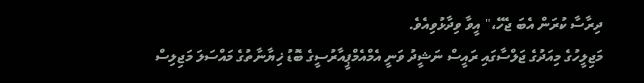ދިރާސާ ކުރަން އެބަ ޖެހޭ،" އީވާ ވިދާޅުވިއެވެ.
މަޖިލީހުގެ މިއަދުގެ ޖަލްސާގައި ރައީސް ނަޝީދު ވަނީ އެމްއެމްޕީއާރުސީގެ ބޮޑު ޚިޔާނާތުގެ މައްސަލަ މަޖިލިސް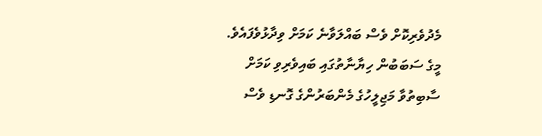މެދުވެރިކޮށް ވެސް ބައްލަވާނެ ކަމަށް ވިދާޅުވެފައެވެ. މީގެ ސަބަބުން ހިޔާނާތުގައި ބައިވެރިވި ކަމަށް ސާބިތުވާ މަޖިލީހުގެ މެންބަރުންގެ ގޮނޑި ވެސް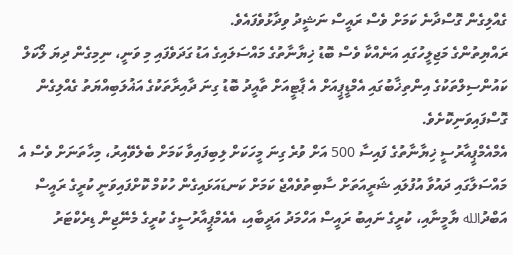ގެއްލިގެން ގޮސްދާނެ ކަމަށް ވެސް ރައީސް ނަޝީދު ވިދާޅުވެފައެވެ.
ރައްޔިތުންގެ މަޖިލީހުގައި އަނެއްކާ ވެސް ބޮޑު ޚިޔާނާތުގެ މައްސަލައިގެ އަޑު ގަދަވެފައި މި ވަނީ، ނިމިގެން ދިޔަ ލޯކަލް ކައުންސިލްތަކުގެ އިންތިޚާބުގައި އެމްޑީޕީއަށް އެ ޕާޓީއަށް ތާއީދު ބޮޑު ގިނަ ދާއިރާތަކުގެ އަޣުލަބިއްޔަތު ގެއްލިގެން ގޮސްފައިވަނިކޮށެވެ.
އެމްއެމްޕީއާރުސީ ޚިޔާނާތުގެ ފައިސާ 500 އަށް ވުރެ ގިނަ މީހަކަށް ލިބިފައިވާ ކަމަށް ބެލެވޭއިރު، މިހާތަނަށް ވެސް އެ މައްސަލާގައި ދައުވާ އުފުލައި ޝަރީއަތަށް ސާބިތުވެއްޖެ ކަމަށް ކަނޑައަޅައިގެން ހުކުމް ކޮށްފައިވަނީ ކުރީގެ ރައީސް އަބްދުالله ޔާމީނާއި، ކުރީގެ ނައިބު ރައީސް އަހްމަދު އަދީބާއި، އެއެމްޕީއާރުސީގެ ކުރީގެ މެނޭޖިން ޑިރެކްޓަރު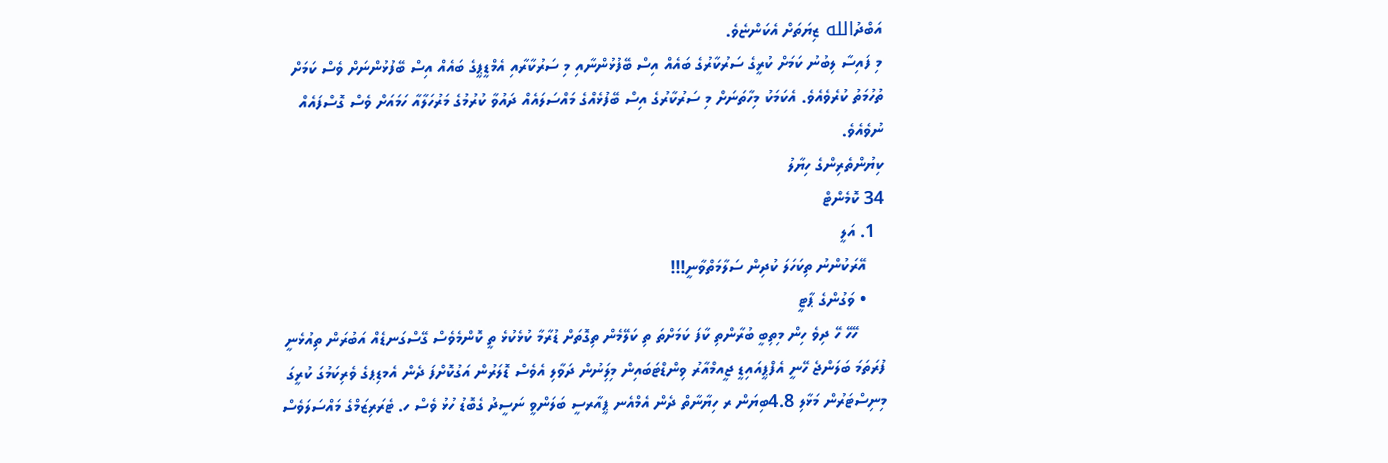އަބްދުالله ޒިޔަތަށް އެކަންޏެވެ.
މި ފައިސާ ލިބުނު ކަމަށް ކުރީގެ ސަރުކާރުގެ ބައެއް އިސް ބޭފުޅުންނާއި މި ސަރުކާރާއި އެމްޑީޕީގެ ބައެއް އިސް ބޭފުޅުންނަށް ވެސް ކަމަށް ތުހުމަތު ކުރެވެއެވެ. އެކަމަކު މިހާތަނަށް މި ސަރުކާރުގެ އިސް ބޭފުޅެއްގެ މައްސަލައެއް ދައުވާ ކުރުމުގެ މަރުހަލާއާ ހަމައަށް ވެސް ގޮސްފައެއް ނުވެއެވެ.
ކިޔުންތެރިންގެ ހިޔާލު
34 ކޮމެންޓް
  1. އަލީ
    އޭރަކުންނު ތިކަހަލަ ކުދިން ސަލާމަތްވާނީ!!!
    • ވަގުންގެ ޕާޓީ
      ހޭހޭ ހޭ ދިވެ ހިން މިތިބީ ބުރާންތި ކާފަ ކަމަށްތަ ތި ކަލޭމެން ތިގޮތަށް ޑުރާމާ ކުޅެކުޅެ ތީ ކޮންމެވެސް ގޭސްގަނޑެއް އަބުރަން ތިއުޅެނީ ފުރަތަމަ ބަލަންޖެ ހޭނީ އެފްޕީއައިޑީ ޖީއމްއާރު ވިންޑްޓަބައިން މިލިަނުން ދަވާލި އެވެސް ޑޮލަރުން އަގުކޮށްފަ ދެން އެމޑިޕގެ ވެރިކަމުގަ ކުރީގަ މިނިސްޓަރުން މަޅާލި 4.8ބިޔަން ރ ހިޔާނާތް ދެން އެމްއެނ ޕީއާރސީ ބަލަންވީ ނަސީދު ގެބޮޑު ހުޅު ވެސް ހ. ޓެރަރިޒަމްގެ މައްސަލަވެސް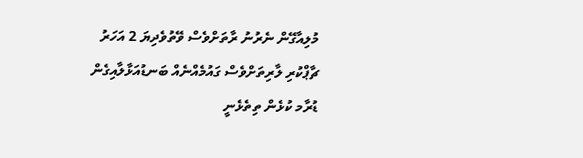މުލިއާގޭން ނެރުނު ރާތަށްވެސް ވޭތުވެދިޔަ 2 އަހަރު ޗާޕްކުރި ލާރިތަށްވެސް ގައުމެއްނެއް ބަނޑުއަޅާލާއިގެން ޑުރާމ ކުޅެން ތިތެޅެނީ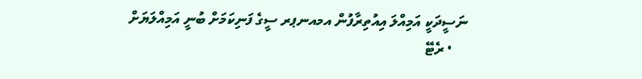ނަސީދަކީ އަމިއްލަ އިއުތިރާފުން އމއނޕރ ސީގެ ފަނިކަމަށް ބުނީ އަމިއްލަޔަށް
    • ރެޓޭ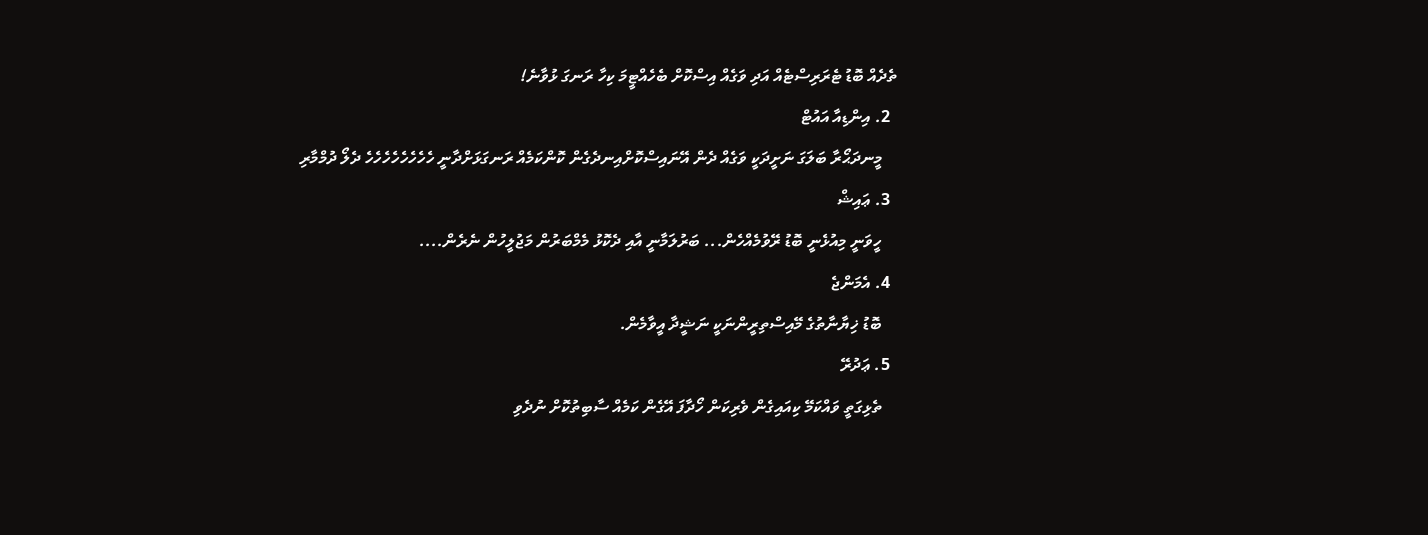ތެދެއް ބޮޑު ޓެރަރިސްޓެއް އަދި ވަގެއް އިސްކޮށް ބެހެއްޓީމަ ކިހާ ރަނގަ ޅުވާނެ!
  2. އިންޑިއާ އައުޓް
    މީނދަޙޯރާ ބަލަގަ ނަށީދަކީ ވަގެއް ދެން އޭނައިސްކޮށްއިނދެގެން ކޮންކަމެއް ރަނގަޅަށްދާނީ ހެހެހެހެހެހެހެހެ ދެލޯ ދުމްމާރި
  3. ޢައިޝް
    ހީވަނީ މިއުޅެނީ ބޮޑު ރޭވުމެއްހެން... ބަރުލަމާނީ އާއި ދެކޮޅު މެމްބަރުން މަޖުލީހުން ނެރެން....
  4. އެމަންޖެ
    ބޮޑު ޚިޔާނާތުގެ މޭއިސްތިރީންނަކީ ނަޝީދާ އީވާމެން.
  5. ޢަދުރޭ
    ތެޅިގަތީ ވައްކަމޭ ކިއައިގެން ވެރިކަން ހޯދާފަ އޭގެން ކަމެއް ސާބިތުކޮށް ނުދެވި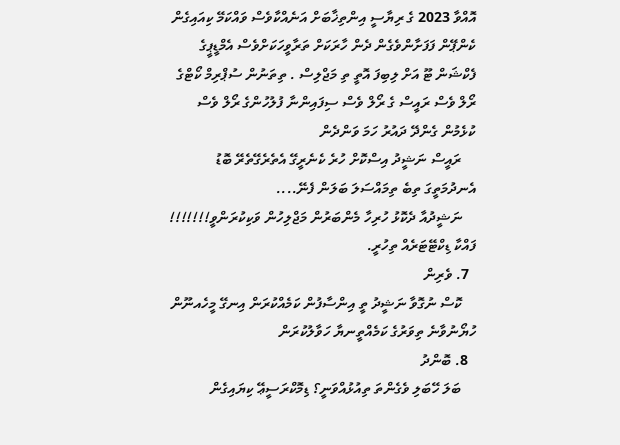އޮއްވާ 2023 ގެ ރިޔާސީ އިންތިޚާބަށް އަނެއްކާވެސް ވައްކަމޭ ކިއައިގެން ކެންޕޭން ފަފަށާންވެގެން ދެން ހާރަކަށް ތަރާވީހަކަށްވެސް އެމްޑީޕީގެ ފެކްޝަން ޓޫ އަށް ލިބިފަ އޮތީ ތި މަޖްލިސް . ތިތަނުން ސުޕްރިމް ކޯޓްގެ ރޯލް ވެސް ރައީސް ގެ ރޯލް ވެސް ސިފައިންނާ ފުލުހުންގެ ރޯލް ވެސް ކުޅެމުން ގެންދޭ ދައުރު ހަމަ ވަންދެން
    ރައީސް ނަޝީދު އިސްކޮށް ހުރެ ކެނެރީގޭ އެތެރެގޭތެރޭ ބޮޑު އެނދުމަތީގަ ތިބެ ތިމައްސަލަ ބަލަން ފެނޭ....
    ނަޝީދުއާ ދެކޮޅު ހުރިހާ މެންބަރުން މަޖްލިހުން ވަކިކުރަންވީ!!!!!!! ފައްކާ ޑިކްޓޭޓަރެއް ތިހުރީ.
  7. ވެރިން
    ކޮސް ނުގޮވާ ނަޝީދު ތީ އިންސާފުން ކަމެއްކުރަން އިނގޭ މީހެއނޫން ހުޔޯނުވާނެ ތިވަރުގެ ކަމެއްތީނޔާ ހަވާލުކުރަން
  8. ބޮންދު
    ބަލަ ހޭބަލި ވެގެންތަ ތިއުޅުއްވަނީ؟ ޑިމޮކްރަސީޢޭ ކިޔައިގެން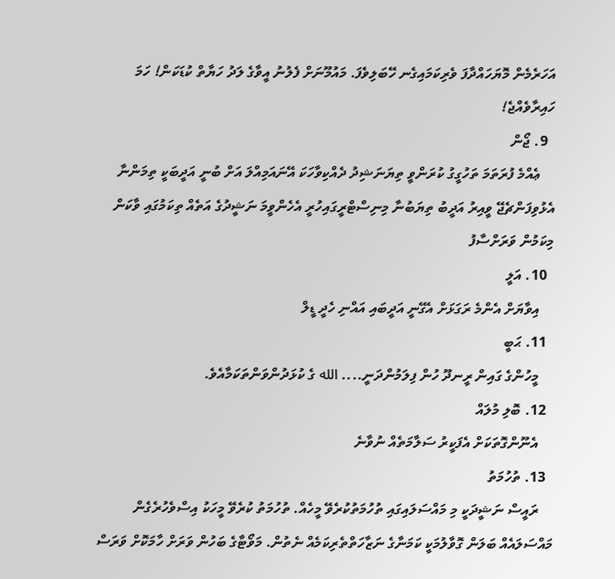އަހަރެމެން މޮޔަހައްދާފަ ވެރިކަމައިގެނ ހޭބަލިވެފަ. މައުމޫނަށް ފެލުނު އީވާގެ ލަދު ހަޔާތް ކުޑަކަން! ހަމަ ހައިރާވެއްޖެ!
  9. ޖޯން
    ޢެއްމެ ފުރަތަމަ ތަހުގީގު ކުރަންވީ ތިޔަނަޝިދު ދެއްކިވާހަކަ އޭނައަމިއްލަ އަށް ބުނީ އަދީބަކީ ތިމަންނާ އެޅުވިފަންޗެޖޭ ވީއިރު އަދީބު ތިޔަބުނާ މިނިސްޓްރީގައިހުރީ އެހެންވީމަ ނަޝީދުގެ އަތެއް ތިކަމުގައި ވާކަން މިކަމުން ވަރަށްސާފު
  10. އަލީ
    އިވާޔަށް އެންމެ ރަގަޅަށް އެގޭނީ އަދީބައި އައްނި ހެދީ ޑީލް
  11. ޙަބީ
    މީހުންގެ ގައިން ރީނދޫ ހުން ފިލަމުންދަނީ.... الله ގެ ކުޅަދުންވަންތަކަމާއެވެ.
  12. ބޮލި މުލައް
    އެނޫންގޮތަކަށް އެފަކީރު ސަލާމަތެއް ނުވާނެ
  13. ތުހުމަތު
    ރައީސް ނަޝީދަކީ މި މައްސަލައިގައި ތުހުމަތުކުރެވޭ މީހެއް. ތުހުމަތު ކުރެވޭ މީހަކު އިސްވެހުރެގެން މައްސަލައެއް ބަލަން ގޮވާލުމަކީ ކަމަނާގެ ނަޒާހަތްތެރިކަމެއް ނެތުން. މަވޯޓާގެ ބަހުން ވަރަށް ހާމަކޮށް ވަރަސް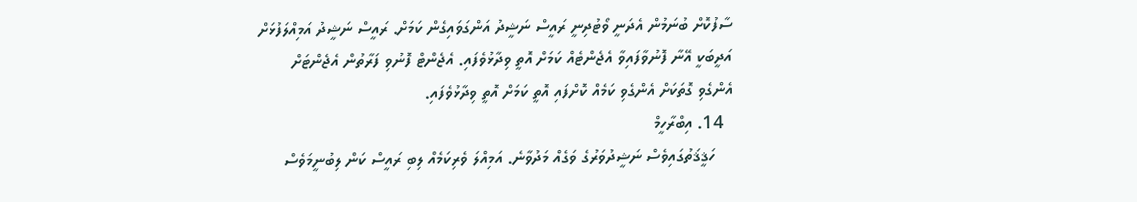ސާފުކޮށް ބުނަމުން އެދަނީ ވޯޓުދިނީ ރައީސް ނަޝީދު އަންގަވައިގެން ކަމަށް. ރައީސް ނަޝީދު އަމިއްލަފުޅަށް އަދީބަކީ އޭނާ ފޮނުވާފައިވާ އެޖެންޓެއް ކަމަށް އޮތީ ވިދާޅުވެފައި. އެޖެންޓް ފޮނުވި ފަރާތުން އެޖެންޓަށް އެންގެވި ގޮތަކަށް އެންގެވި ކަމެއް ކޮށްފައި އޮތީ ކަމަށް އޮތީ ވިދާޅުވެފައި.
  14. އިބްރާހީމް
    ހަޤީޤަތުގައިވެސް ނަޝީދުވަރުގެ ވަގެއް މަދުވާނެ. އަމިއްލަ ވެރިކަމެއް ލިބި ރައީސް ކަން ލިބުނީމަވެސް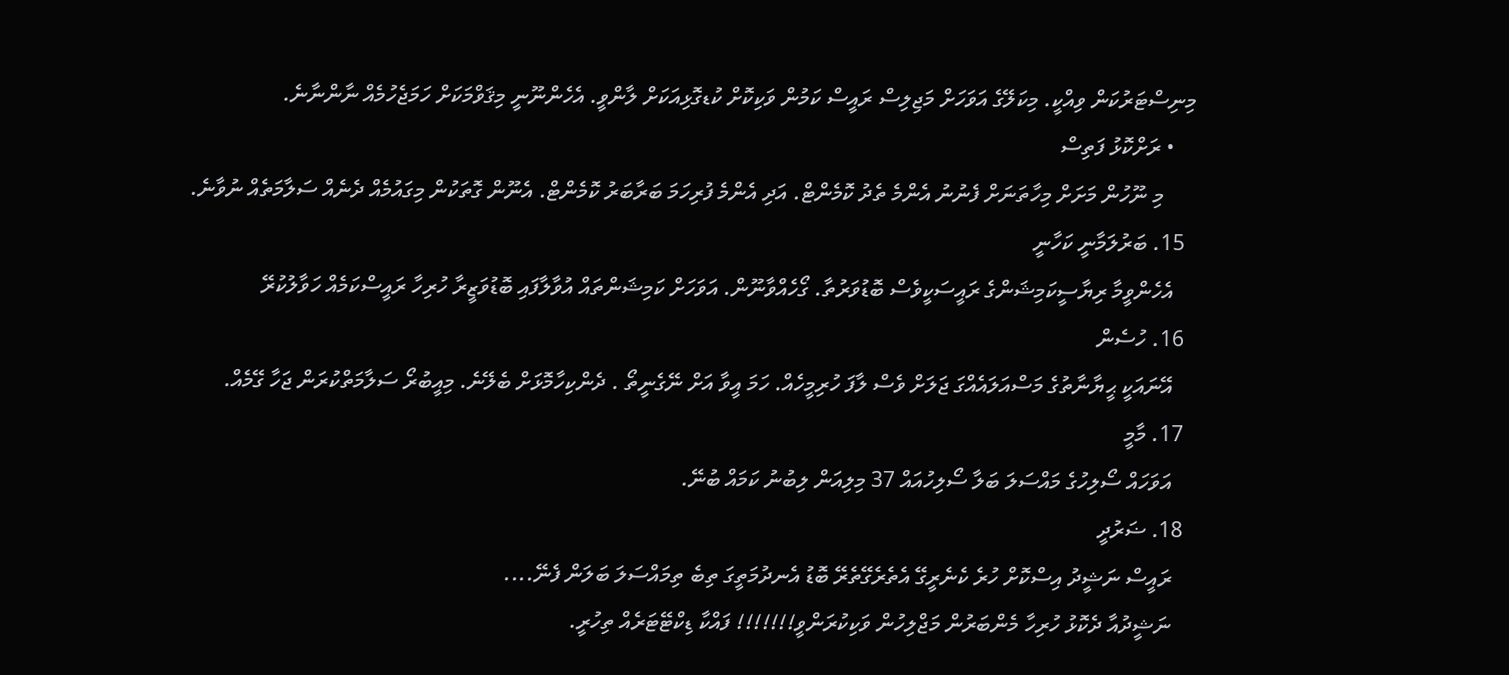މިނިސްޓަރުކަން ވިއްކީ. މިކަލޭގެ އަވަހަށް މަޖިލިސް ރައީސް ކަމުން ވަކިކޮށް ކުޑގޮޅިއަކަށް ލާންވީ. އެހެންނޫނީ މިޤަވްމަކަށް ހަމަޖެހުމެއް ނާންނާނެ.
    • ރަށްކޮޅު ފަތިސް
      މި ނޫހުން މަށަށް މިހާތަނަށް ފެނުނު އެންމެ ތެދު ކޮމެންޓް. އަދި އެންމެ ފުރިހަމަ ބަރާބަރު ކޮމެންޓް. އެނޫން ގޮތަކުން މިގައުމެއް ދެނެއް ސަލާމަތެއް ނުވާނެ.
  15. ބަރުލަމާނީ ކަހާނީ
    އެހެންވީމާ ރިޔާސީކަމިޝަންގެ ރައީސަކީވެސް ބޮޑުވަރުތާ. ގޯހެއްވާނޫން. އަވަހަށް ކަމިޝަންތައް އުވާލާފައި ބޮޑުވަޒީރާ ހުރިހާ ރައީސްކަމެއް ހަވާލުކުރޭ
  16. ހުސެން
    އޭނައަކީ ޙީޔާނާތުގެ މަސްއަލައެއްގަ ޖަލަށް ވެސް ލާފަ ހުރިމީހެއް. ހަމަ އީވާ އަށް ނޭގެނީތޯ . ދެންކިހާމޮޅަށް ބެލޭނެ. މިއީބުރޯ ސަލާމަތްކުރަން ޖަހާ ގޭމެއް.
  17. މާމީ
    އަވަހައް ސޯލިހުގެ މައްސަލަ ބަލާ ސޯލިހުއައް 37 މިލިއަން ލިބުނު ކަމައް ބުނޭ.
  18. ޟަރުދީ
    ރައީސް ނަޝީދު އިސްކޮށް ހުރެ ކެނެރީގޭ އެތެރެގޭތެރޭ ބޮޑު އެނދުމަތީގަ ތިބެ ތިމައްސަލަ ބަލަން ފެނޭ....
    ނަޝީދުއާ ދެކޮޅު ހުރިހާ މެންބަރުން މަޖްލިހުން ވަކިކުރަންވީ!!!!!!! ފައްކާ ޑިކްޓޭޓަރެއް ތިހުރީ.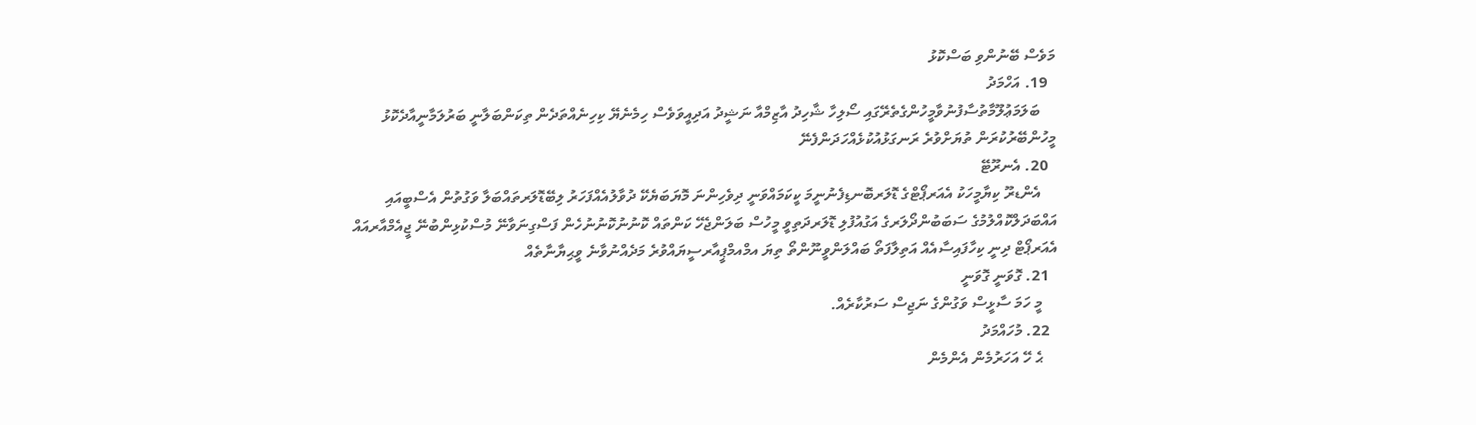މަވެސް ބޭނުންވި ބަސްކޮޅު
  19. އަހްމަދު
    ބަލަމަޢުލޫމާތުސާފުނުވާމީހުންގެތެރޭގައި ސޯލިހާ ޝާހިދު އާޒިމްއާ ނަޝީދު އަދިއީވަވެސް ހިމެނެޔޭ ކިހިނެއްތަދެން ތިކަންބަލާނީ ބަރުލަމާނީއާދެކޮޅު މީހުންބޭރުކުރަން ތުޔަށްވުރެ ރަނގަޅުއުކުޅެއްހަދަންފެނޭ
  20. އެނރޫޓޭ
    އެންޑރޫ ކިޔާމީހަކު އެއަރޕޯޓްގެ ޑޮލަރބޮނޑިފެނުނީމަ ކީކަމައްވަނީ ދިވެހިންނަ މޮޔަބަޔެކޭ ދުވާލުއެއްފަހަރު ލިބޭޑޮލަރތައްބަލާ ވަގުތުން އެސްބީއައި އައްބަދަލްކޮއްލުމުގެ ސަބަބުންދޯލަރގެ އަގުއުފުލި ޑޮލަރދަތިވީ މީހުސް ބަލަންޖެހޭ ކަންތައް ކޮނުނުކޮނުނުހެން ފަސްގިނަވާނޭ މުސްކުޅިންބުނޭ ޖީއެމްއާރއައް އެއަރޕޯޓް ދިނީ ކިހާފައިސާއެއް އަތިލާފަތޯ ބައްލަންވީނޫންތޯ ތިޔަ އމްއމްޕީއާރސީޔައްވުރެ މަދެއްނުވާނެ ވީޙިޔާނާތެއް
  21. ގޮވަނީ ގޮވަނީ
    މީ ހަމަ ސާޅީސް ވަގުންގެ ނަޖިސް ސަރުކާރެއް.
  22. މުހައްމަދު
    ޙެ ހޭ އަހަރުމެން އެންމެން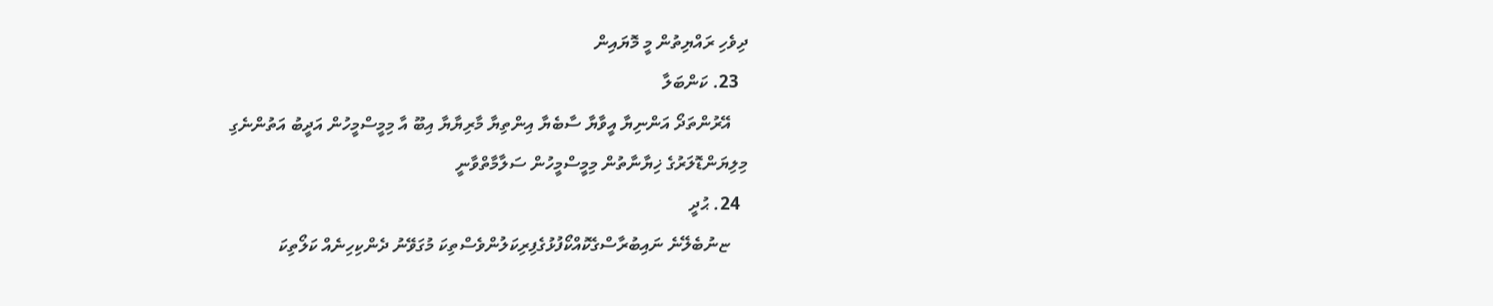ދިވެހި ރައްޔިތުން މީ މޮޔައިން
  23. ކަންބަލާ
    އޭރުންތަދޯ އަންނިޔާ އީވާޔާ ސާބެޔާ އިންތިޔާ މާރިޔާޔާ އިބޫ އާ މިމީސްމީހުން އަދީބު އަތުންނެގި މިލިޔަންޑޮލަރުގެ ޚިޔާނާތުން މިމީސްމީހުން ސަލާމާތްވާނީ
  24. ޙުދީ
    ޏނުބެލޭނެ ނައިބުރާސްގެކޮއްކޯފުޅުގެފިރިކަލުންވެސްތިކަ މުގަވޭނު ދެންކިހިނެއް ކަލޯތިކަ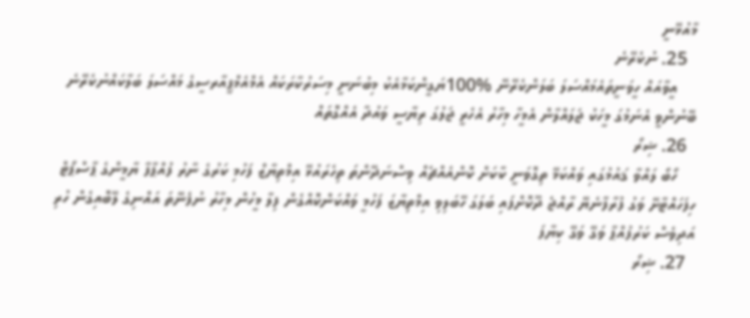މާއުޅޭނީ
  25. ނުކެރޭނެ
    އީވާއައް ހީވަނީތައެމައްސަލަ ބަލަންކެރޭނޭ %100ޔަގީންކަމާއެކު މިބުނަނީ މިސަރުކާރަކައް އެމްއެމްޕީއާރސީގެ މައްސަލަ ބަލާކައްނުކެރޭނެ ބޭނުންވީ އެނަމުގަ މީހަކު ޖަލައްލާން އެމީހާ މިހާރު އެހެރީ ޖަލުގަ ރިޔާސީ ވައުދާ އެއްގޮތައް
  26. ޝިރޯ
    ހޯބޯ ލައްވާ ޤައުމުގައި ވައްކަމޭ ތިގޮވަނީ ކާކަށް ކޮންއެއްޗެއް ވިސްނަދޭންތަ ތިހެރައުޅޭ އިމްތިޔާޒް ފަހުމި ކަރުގެ ނާރު ފުއްޕާފާ ޔާމީންގެ ޕާސްޕޯޓް ހިފަހައްޓާށޭ ވަގު ފުރާފާނެޔޭ ރާއްޖެ ދޫކޮށްފައި ބަލަގަ ހޭބަލިވި އިމްތިޔާޒަ ފަހުމީ ވައްކަންކޮއްގެން ފިލާ މީހުން މިހާރު ނުފެނޭތަ އައްނިގެ ލޭބޮއިގެން ހުރި އަދިވެސް ކަރުފުއްޕާ ވަގޭ ވަގޭ ކިޔާފަ
  27. ޝިރޯ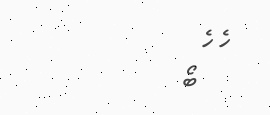ހެ ހެ
      ބޯ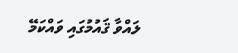ލައްވާ ޤައުމުގައި ވައްކަމޭ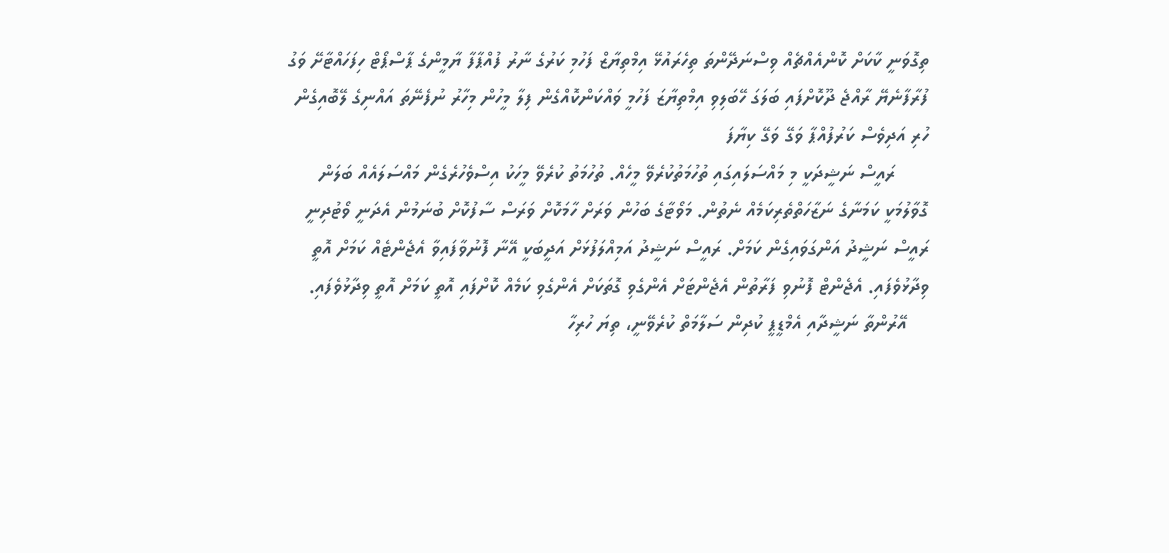ތިގޮވަނީ ކާކަށް ކޮންއެއްޗެއް ވިސްނަދޭންތަ ތިހެރައުޅޭ އިމްތިޔާޒް ފަހުމި ކަރުގެ ނާރު ފުއްޕާފާ ޔާމީންގެ ޕާސްޕޯޓް ހިފަހައްޓާށޭ ވަގު ފުރާފާނެޔޭ ރާއްޖެ ދޫކޮށްފައި ބަލަގަ ހޭބަލިވި އިމްތިޔާޒަ ފަހުމީ ވައްކަންކޮއްގެން ފިލާ މީހުން މިހާރު ނުފެނޭތަ އައްނިގެ ލޭބޮއިގެން ހުރި އަދިވެސް ކަރުފުއްޕާ ވަގޭ ވަގޭ ކިޔާފަ
      ރައީސް ނަޝީދަކީ މި މައްސަލައިގައި ތުހުމަތުކުރެވޭ މީހެއް. ތުހުމަތު ކުރެވޭ މީހަކު އިސްވެހުރެގެން މައްސަލައެއް ބަލަން ގޮވާލުމަކީ ކަމަނާގެ ނަޒާހަތްތެރިކަމެއް ނެތުން. މަވޯޓާގެ ބަހުން ވަރަށް ހާމަކޮށް ވަރަސް ސާފުކޮށް ބުނަމުން އެދަނީ ވޯޓުދިނީ ރައީސް ނަޝީދު އަންގަވައިގެން ކަމަށް. ރައީސް ނަޝީދު އަމިއްލަފުޅަށް އަދީބަކީ އޭނާ ފޮނުވާފައިވާ އެޖެންޓެއް ކަމަށް އޮތީ ވިދާޅުވެފައި. އެޖެންޓް ފޮނުވި ފަރާތުން އެޖެންޓަށް އެންގެވި ގޮތަކަށް އެންގެވި ކަމެއް ކޮށްފައި އޮތީ ކަމަށް އޮތީ ވިދާޅުވެފައި.
    އޭރުންތާ ނަޝީދާއި އެމްޑީޕީ ކުދިން ސަލާމަތް ކުރެވޭނީ، ތިޔަ ހުރިހާ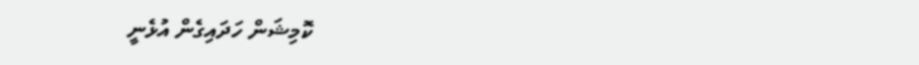ކޮމިޝަން ހަދައިގެން އުޅެނީ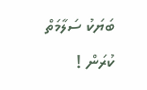ބަޔަކު ސަލާމަތް ކުރަން !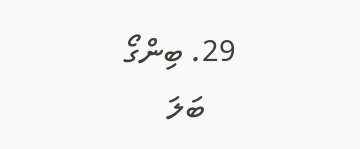29. ބިންގޯ
    ބަލަ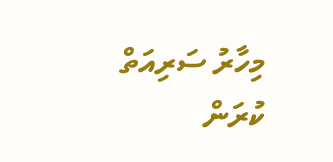މިހާރު ސަރިއަތް ކުރަން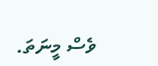ވެސް މީނަތަ.